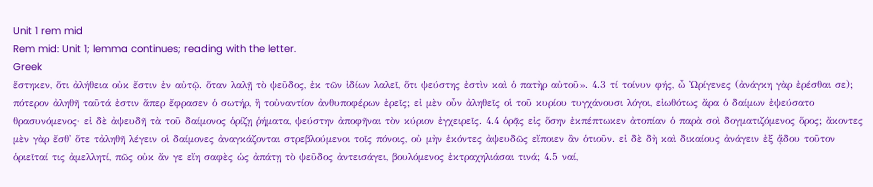Unit 1 rem mid
Rem mid: Unit 1; lemma continues; reading with the letter.
Greek
ἕστηκεν, ὅτι ἀλήθεια οὐκ ἔστιν ἐν αὐτῷ. ὅταν λαλῇ τὸ ψεῦδος, ἐκ τῶν ἰδίων λαλεῖ, ὅτι ψεύστης ἐστὶν καὶ ὁ πατὴρ αὐτοῦ». 4.3 τί τοίνυν φής, ὦ Ὠρίγενες (ἀνάγκη γὰρ ἐρέσθαι σε); πότερον ἀληθῆ ταῦτά ἐστιν ἅπερ ἔφρασεν ὁ σωτήρ, ἢ τοὐναντίον ἀνθυποφέρων ἐρεῖς; εἰ μὲν οὖν ἀληθεῖς οἱ τοῦ κυρίου τυγχάνουσι λόγοι, εἰωθότως ἄρα ὁ δαίμων ἐψεύσατο θρασυνόμενος· εἰ δὲ ἀψευδῆ τὰ τοῦ δαίμονος ὁρίζῃ ῥήματα, ψεύστην ἀποφῆναι τὸν κύριον ἐγχειρεῖς. 4.4 ὁρᾷς εἰς ὅσην ἐκπέπτωκεν ἀτοπίαν ὁ παρὰ σοὶ δογματιζόμενος ὅρος; ἄκοντες μὲν γὰρ ἔσθ' ὅτε τἀληθῆ λέγειν οἱ δαίμονες ἀναγκάζονται στρεβλούμενοι τοῖς πόνοις, οὐ μὴν ἑκόντες ἀψευδῶς εἴποιεν ἂν ὁτιοῦν. εἰ δὲ δὴ καὶ δικαίους ἀνάγειν ἐξ ᾅδου τοῦτον ὁριεῖταί τις ἀμελλητί, πῶς οὐκ ἄν γε εἴη σαφὲς ὡς ἀπάτῃ τὸ ψεῦδος ἀντεισάγει, βουλόμενος ἐκτραχηλιάσαι τινά; 4.5 ναί,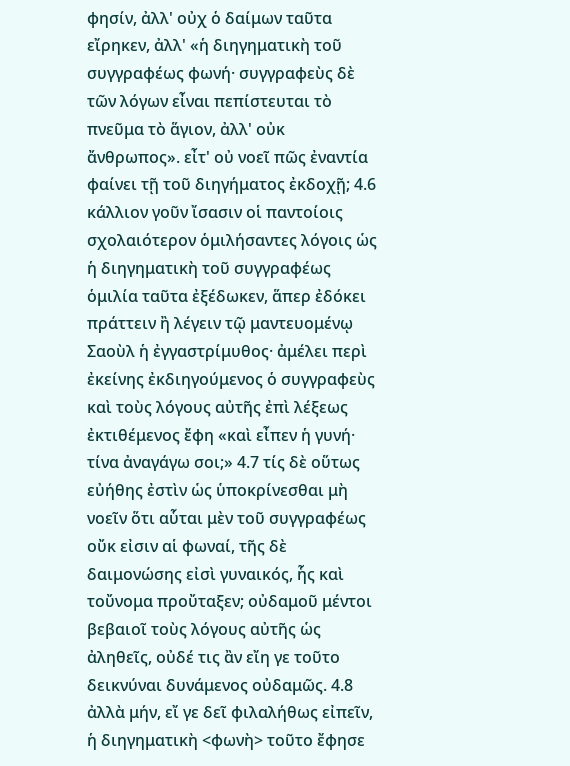φησίν, ἀλλ' οὐχ ὁ δαίμων ταῦτα εἴρηκεν, ἀλλ' «ἡ διηγηματικὴ τοῦ συγγραφέως φωνή· συγγραφεὺς δὲ τῶν λόγων εἶναι πεπίστευται τὸ πνεῦμα τὸ ἅγιον, ἀλλ' οὐκ ἄνθρωπος». εἶτ' οὐ νοεῖ πῶς ἐναντία φαίνει τῇ τοῦ διηγήματος ἐκδοχῇ; 4.6 κάλλιον γοῦν ἴσασιν οἱ παντοίοις σχολαιότερον ὁμιλήσαντες λόγοις ὡς ἡ διηγηματικὴ τοῦ συγγραφέως ὁμιλία ταῦτα ἐξέδωκεν, ἅπερ ἐδόκει πράττειν ἢ λέγειν τῷ μαντευομένῳ Σαοὺλ ἡ ἐγγαστρίμυθος· ἀμέλει περὶ ἐκείνης ἐκδιηγούμενος ὁ συγγραφεὺς καὶ τοὺς λόγους αὐτῆς ἐπὶ λέξεως ἐκτιθέμενος ἔφη «καὶ εἶπεν ἡ γυνή· τίνα ἀναγάγω σοι;» 4.7 τίς δὲ οὕτως εὐήθης ἐστὶν ὡς ὑποκρίνεσθαι μὴ νοεῖν ὅτι αὗται μὲν τοῦ συγγραφέως οὔκ εἰσιν αἱ φωναί, τῆς δὲ δαιμονώσης εἰσὶ γυναικός, ἧς καὶ τοὔνομα προὔταξεν; οὐδαμοῦ μέντοι βεβαιοῖ τοὺς λόγους αὐτῆς ὡς ἀληθεῖς, οὐδέ τις ἂν εἴη γε τοῦτο δεικνύναι δυνάμενος οὐδαμῶς. 4.8 ἀλλὰ μήν, εἴ γε δεῖ φιλαλήθως εἰπεῖν, ἡ διηγηματικὴ <φωνὴ> τοῦτο ἔφησε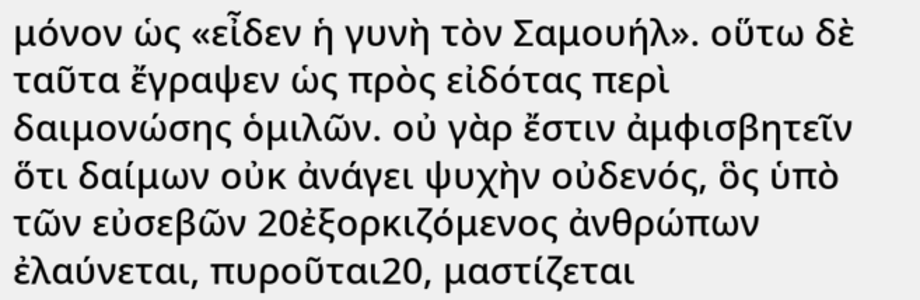μόνον ὡς «εἶδεν ἡ γυνὴ τὸν Σαμουήλ». οὕτω δὲ ταῦτα ἔγραψεν ὡς πρὸς εἰδότας περὶ δαιμονώσης ὁμιλῶν. οὐ γὰρ ἔστιν ἀμφισβητεῖν ὅτι δαίμων οὐκ ἀνάγει ψυχὴν οὐδενός, ὃς ὑπὸ τῶν εὐσεβῶν 20ἐξορκιζόμενος ἀνθρώπων ἐλαύνεται, πυροῦται20, μαστίζεται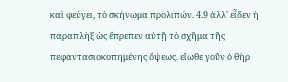καὶ φεύγει, τὸ σκήνωμα προλιπών. 4.9 ἀλλ' εἶδεν ἡ παραπλὴξ ὡς ἔπρεπεν αὐτῇ τὸ σχῆμα τῆς πεφαντασιοκοπημένης ὄψεως. εἴωθε γοῦν ὁ θὴρ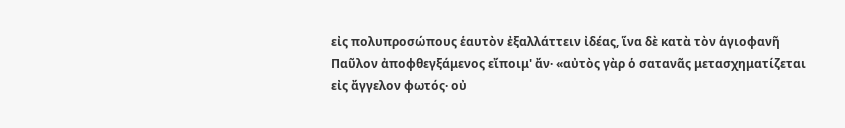εἰς πολυπροσώπους ἑαυτὸν ἐξαλλάττειν ἰδέας, ἵνα δὲ κατὰ τὸν ἁγιοφανῆ Παῦλον ἀποφθεγξάμενος εἴποιμ' ἄν· «αὐτὸς γὰρ ὁ σατανᾶς μετασχηματίζεται εἰς ἄγγελον φωτός· οὐ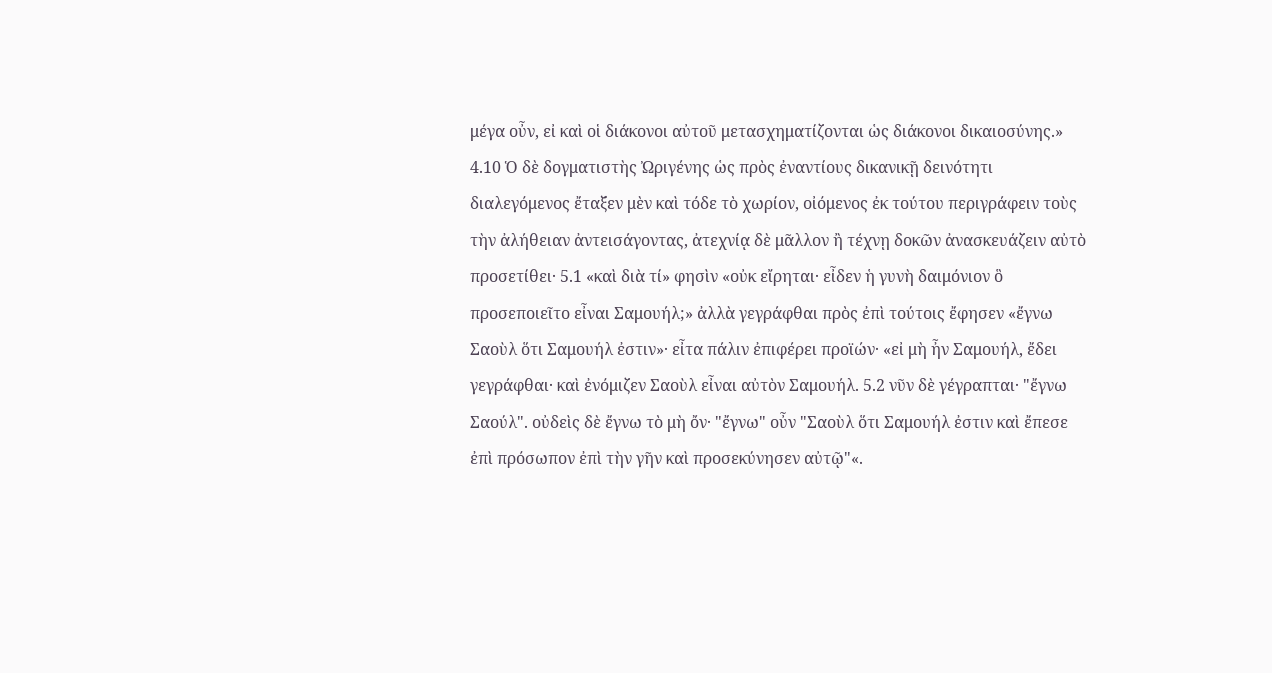μέγα οὖν, εἰ καὶ οἱ διάκονοι αὐτοῦ μετασχηματίζονται ὡς διάκονοι δικαιοσύνης.» 4.10 Ὁ δὲ δογματιστὴς Ὠριγένης ὡς πρὸς ἐναντίους δικανικῇ δεινότητι διαλεγόμενος ἔταξεν μὲν καὶ τόδε τὸ χωρίον, οἰόμενος ἐκ τούτου περιγράφειν τοὺς τὴν ἀλήθειαν ἀντεισάγοντας, ἀτεχνίᾳ δὲ μᾶλλον ἢ τέχνῃ δοκῶν ἀνασκευάζειν αὐτὸ προσετίθει· 5.1 «καὶ διὰ τί» φησὶν «οὐκ εἴρηται· εἶδεν ἡ γυνὴ δαιμόνιον ὃ προσεποιεῖτο εἶναι Σαμουήλ;» ἀλλὰ γεγράφθαι πρὸς ἐπὶ τούτοις ἔφησεν «ἔγνω Σαοὺλ ὅτι Σαμουήλ ἐστιν»· εἶτα πάλιν ἐπιφέρει προϊών· «εἰ μὴ ἦν Σαμουήλ, ἔδει γεγράφθαι· καὶ ἐνόμιζεν Σαοὺλ εἶναι αὐτὸν Σαμουήλ. 5.2 νῦν δὲ γέγραπται· "ἔγνω Σαούλ". οὐδεὶς δὲ ἔγνω τὸ μὴ ὄν· "ἔγνω" οὖν "Σαοὺλ ὅτι Σαμουήλ ἐστιν καὶ ἔπεσε ἐπὶ πρόσωπον ἐπὶ τὴν γῆν καὶ προσεκύνησεν αὐτῷ"«.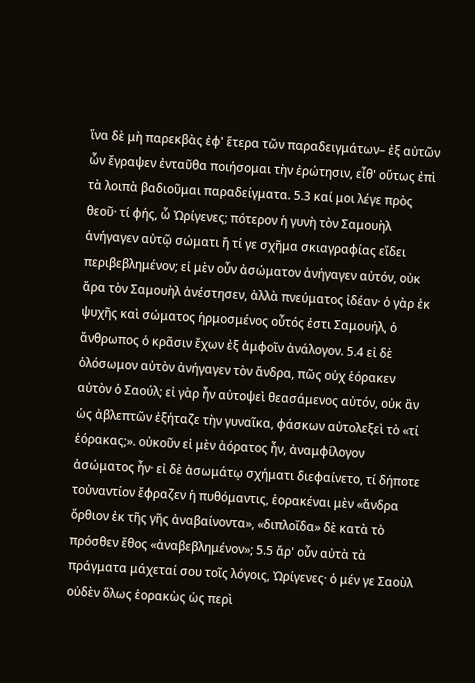ἵνα δὲ μὴ παρεκβὰς ἐφ' ἕτερα τῶν παραδειγμάτων– ἐξ αὐτῶν ὧν ἔγραψεν ἐνταῦθα ποιήσομαι τὴν ἐρώτησιν, εἶθ' οὕτως ἐπὶ τὰ λοιπὰ βαδιοῦμαι παραδείγματα. 5.3 καί μοι λέγε πρὸς θεοῦ· τί φής, ὧ Ὠρίγενες; πότερον ἡ γυνὴ τὸν Σαμουὴλ ἀνήγαγεν αὐτῷ σώματι ἤ τί γε σχῆμα σκιαγραφίας εἴδει περιβεβλημένον; εἰ μὲν οὖν ἀσώματον ἀνήγαγεν αὐτόν, οὐκ ἄρα τὸν Σαμουὴλ ἀνέστησεν, ἀλλὰ πνεύματος ἰδέαν· ὁ γὰρ ἐκ ψυχῆς καὶ σώματος ἡρμοσμένος οὗτός ἐστι Σαμουήλ, ὁ ἄνθρωπος ὁ κρᾶσιν ἔχων ἐξ ἀμφοῖν ἀνάλογον. 5.4 εἰ δὲ ὁλόσωμον αὐτὸν ἀνήγαγεν τὸν ἄνδρα, πῶς οὐχ ἑόρακεν αὐτὸν ὁ Σαούλ; εἰ γὰρ ἦν αὐτοψεὶ θεασάμενος αὐτόν, οὐκ ἂν ὡς ἀβλεπτῶν ἐξήταζε τὴν γυναῖκα, φάσκων αὐτολεξεὶ τὸ «τί ἑόρακας;». οὐκοῦν εἰ μὲν ἀόρατος ἦν, ἀναμφίλογον ἀσώματος ἦν· εἰ δὲ ἀσωμάτῳ σχήματι διεφαίνετο, τί δήποτε τοὐναντίον ἔφραζεν ἡ πυθόμαντις, ἑορακέναι μὲν «ἄνδρα ὄρθιον ἐκ τῆς γῆς ἀναβαίνοντα», «διπλοΐδα» δὲ κατὰ τὸ πρόσθεν ἔθος «ἀναβεβλημένον»; 5.5 ἄρ' οὖν αὐτὰ τὰ πράγματα μάχεταί σου τοῖς λόγοις, Ὠρίγενες· ὁ μέν γε Σαοὺλ οὐδὲν ὅλως ἑορακὼς ὡς περὶ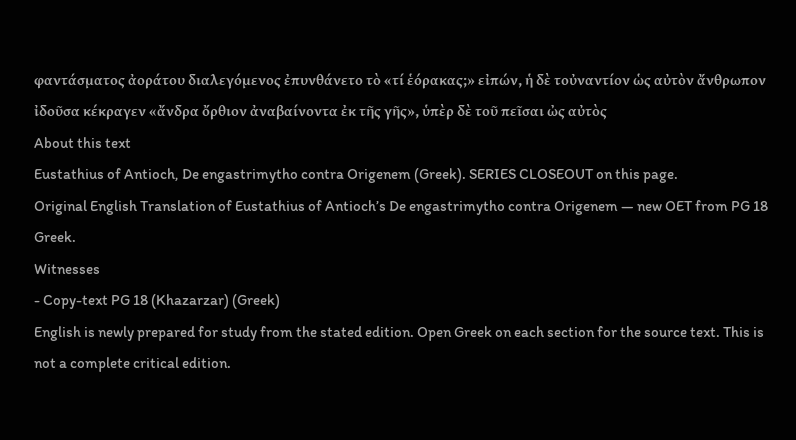φαντάσματος ἀοράτου διαλεγόμενος ἐπυνθάνετο τὸ «τί ἑόρακας;» εἰπών, ἡ δὲ τοὐναντίον ὡς αὐτὸν ἄνθρωπον ἰδοῦσα κέκραγεν «ἄνδρα ὄρθιον ἀναβαίνοντα ἐκ τῆς γῆς», ὑπὲρ δὲ τοῦ πεῖσαι ὠς αὐτὸς
About this text
Eustathius of Antioch, De engastrimytho contra Origenem (Greek). SERIES CLOSEOUT on this page.
Original English Translation of Eustathius of Antioch’s De engastrimytho contra Origenem — new OET from PG 18 Greek.
Witnesses
- Copy-text PG 18 (Khazarzar) (Greek)
English is newly prepared for study from the stated edition. Open Greek on each section for the source text. This is not a complete critical edition.